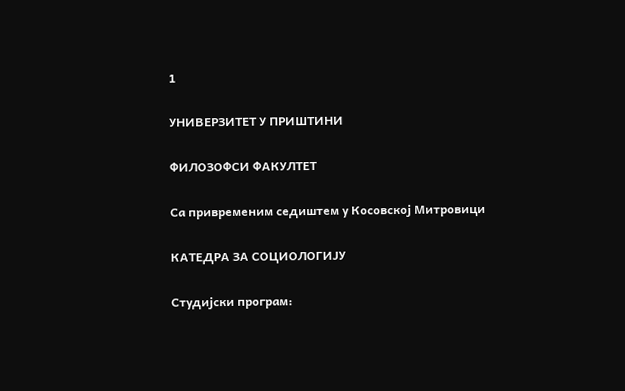1

УНИВЕРЗИТЕТ У ПРИШТИНИ

ФИЛОЗОФСИ ФАКУЛТЕТ

Са привременим седиштем у Косовској Митровици

КАТЕДРА ЗА СОЦИОЛОГИЈУ

Студијски програм: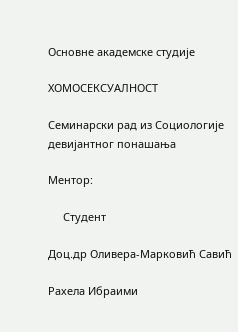Основне академске студије

ХОМОСЕКСУАЛНОСТ

Семинарски рад из Социологије девијантног понашања

Ментор:

     Студент

Доц.др Оливера-Марковић Савић

Рахела Ибраими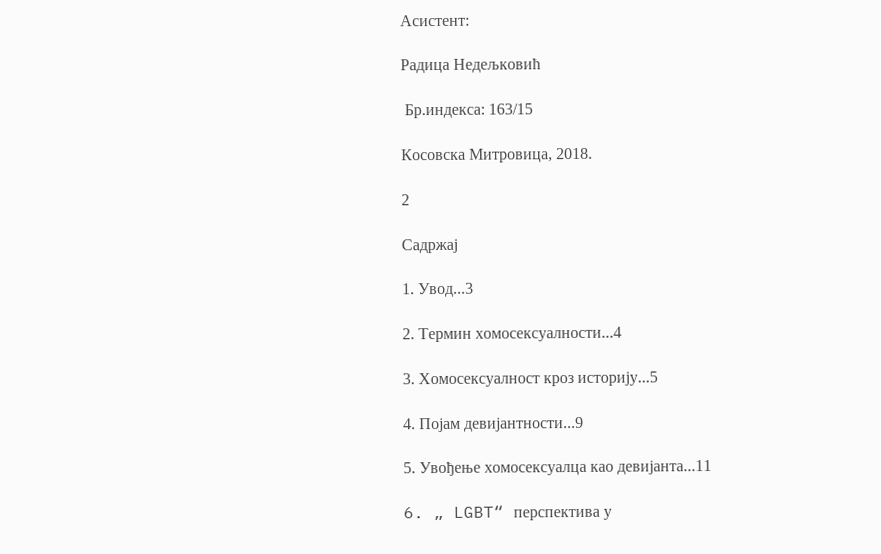Асистент:

Радица Недељковић

 Бр.индекса: 163/15

Косовска Митровица, 2018.

2

Садржај

1. Увод...3

2. Термин хомосексуалности...4

3. Хомосексуалност кроз историју...5

4. Појам девијантности...9

5. Увођење хомосексуалца као девијанта...11

6. „ LGBT“ перспектива у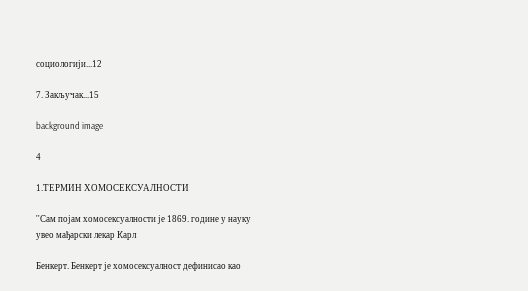социологији...12

7. Закључак...15

background image

4

1.ТЕРМИН ХОМОСЕКСУАЛНОСТИ

''Сам појам хомосексуалности је 1869. године у науку увео мађарски лекар Карл

Бенкерт. Бенкерт је хомосексуалност дефинисао као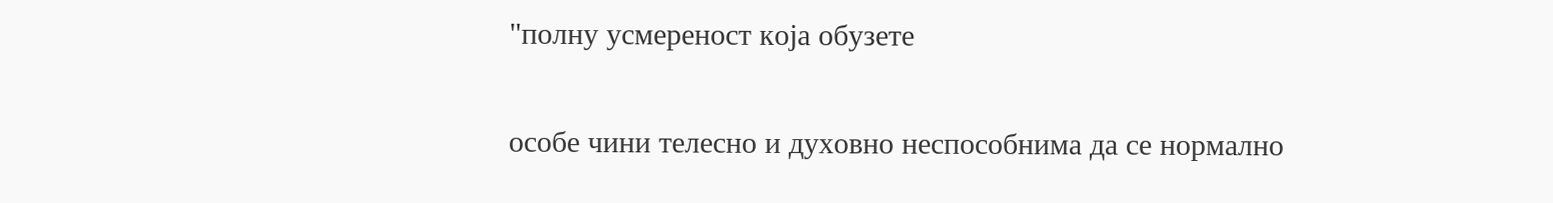"полну усмереност која обузете

особе чини телесно и духовно неспособнима да се нормално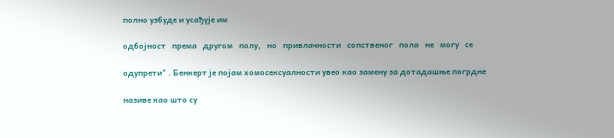полно узбуде и усађује им

одбојност   према   другом   полу,   но   привлачности   сопственог   пола   не   могу   се

одупрети" . Бенкерт је појам хомосексуалности увео као замену за дотадашње погрдне

називе као што су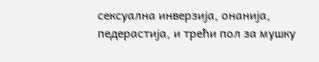сексуална инверзија, онанија, педерастија, и трећи пол за мушку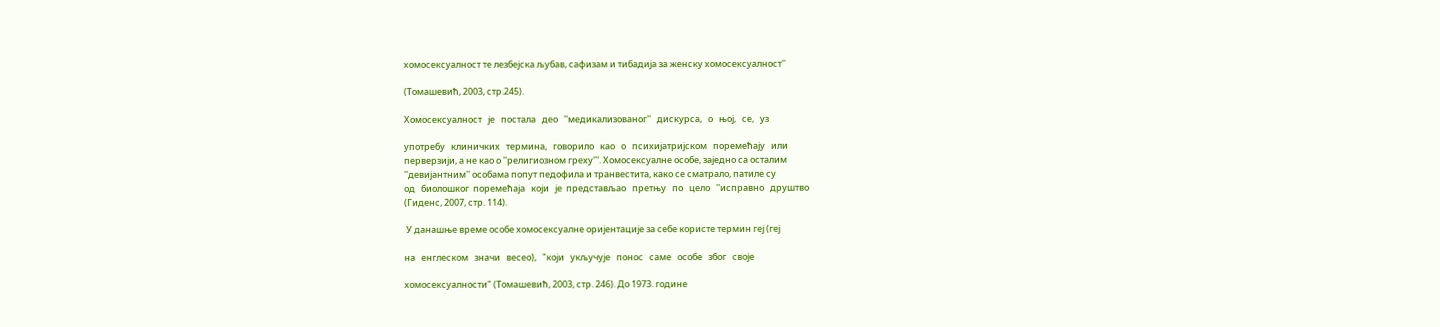хомосексуалност те лезбејска љубав, сафизам и тибадија за женску хомосексуалност''

(Томашевић, 2003, стр.245).

Хомосексуалност   је   постала   део   ''медикализованог''   дискурса,   о   њој,   се,   уз

употребу   клиничких   термина,   говорило   као   о   психијатријском   поремећају   или
перверзији, а не као о ''религиозном греху'''. Хомосексуалне особе, заједно са осталим
''девијантним'' особама попут педофила и транвестита, како се сматрало, патиле су
од   биолошког  поремећаја   који   је  представљао   претњу   по   цело   ''исправно   друштво
(Гиденс, 2007, стр. 114).

 У данашње време особе хомосексуалне оријентације за себе користе термин геј (геј

на   енглеском   значи   весео),   "који   укључује   понос   саме   особе   због   своје

хомосексуалности" (Томашевић, 2003, стр. 246). До 1973. године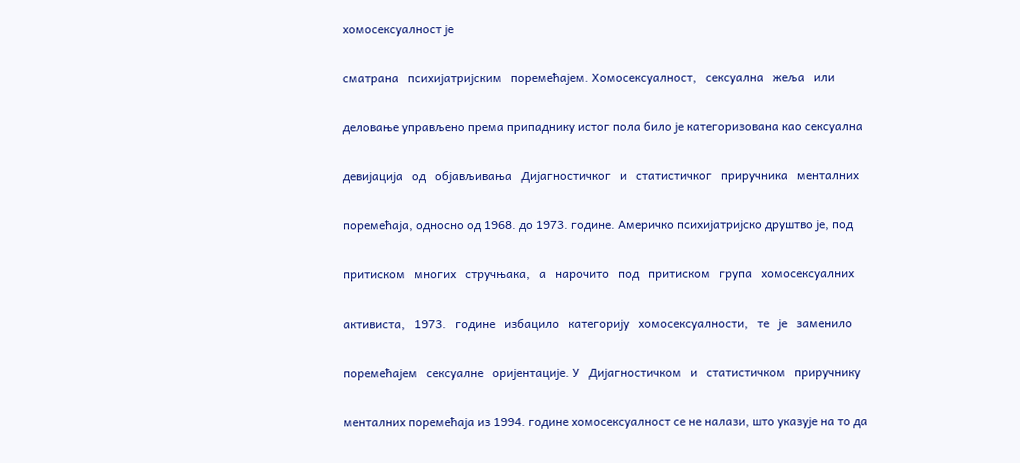хомосексуалност је

сматрана   психијатријским   поремећајем. Хомосексуалност,   сексуална   жеља   или

деловање управљено према припаднику истог пола било је категоризована као сексуална

девијација   од   објављивања   Дијагностичког   и   статистичког   приручника   менталних

поремећаја, односно од 1968. до 1973. године. Америчко психијатријско друштво је, под

притиском   многих   стручњака,   а   нарочито   под   притиском   група   хомосексуалних

активиста,   1973.   године   избацило   категорију   хомосексуалности,   те   је   заменило

поремећајем   сексуалне   оријентације. У   Дијагностичком   и   статистичком   приручнику

менталних поремећаја из 1994. године хомосексуалност се не налази, што указује на то да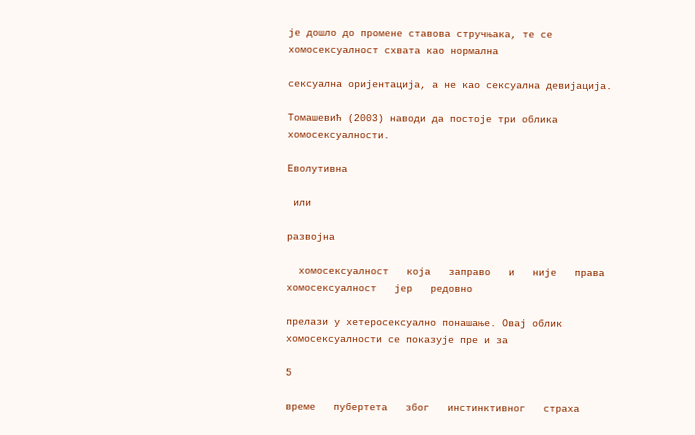је дошло до промене ставова стручњака, те се хомосексуалност схвата као нормална

сексуална оријентација, а не као сексуална девијација.

Томашевић (2003) наводи да постоје три облика хомосексуалности.

Еволутивна

 или

развојна

  хомосексуалност   која   заправо   и   није   права   хомосексуалност   јер   редовно

прелази у хетеросексуално понашање. Овај облик хомосексуалности се показује пре и за

5

време   пубертета   због   инстинктивног   страха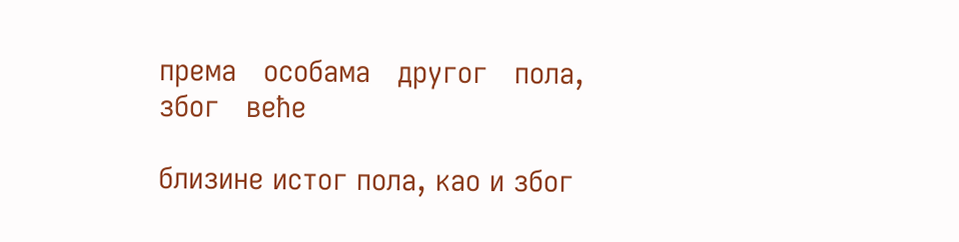према   особама   другог   пола,   због   веће

близине истог пола, као и због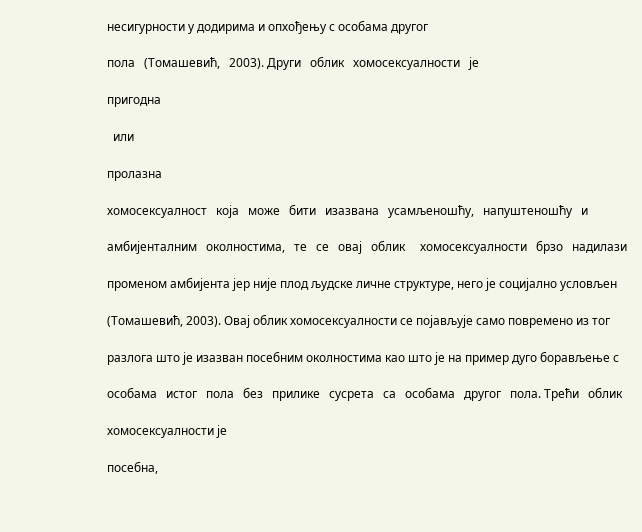несигурности у додирима и опхођењу с особама другог

пола   (Томашевић,   2003). Други   облик   хомосексуалности   је

пригодна

  или

пролазна

хомосексуалност   која   може   бити   изазвана   усамљеношћу,   напуштеношћу   и

амбијенталним   околностима,   те   се   овај   облик     хомосексуалности   брзо   надилази

променом амбијента јер није плод људске личне структуре, него је социјално условљен

(Томашевић, 2003). Овај облик хомосексуалности се појављује само повремено из тог

разлога што је изазван посебним околностима као што је на пример дуго борављење с

особама   истог   пола   без   прилике   сусрета   са   особама   другог   пола. Трећи   облик

хомосексуалности је

посебна,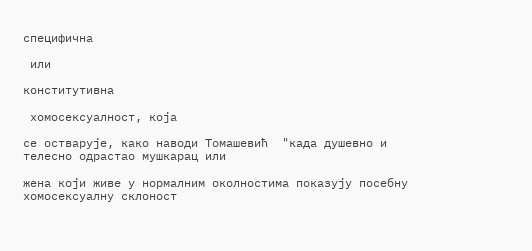специфична

 или

конститутивна

 хомосексуалност, која

се остварује, како наводи Томашевић  "када душевно и телесно одрастао мушкарац или

жена који живе у нормалним околностима показују посебну хомосексуалну склоност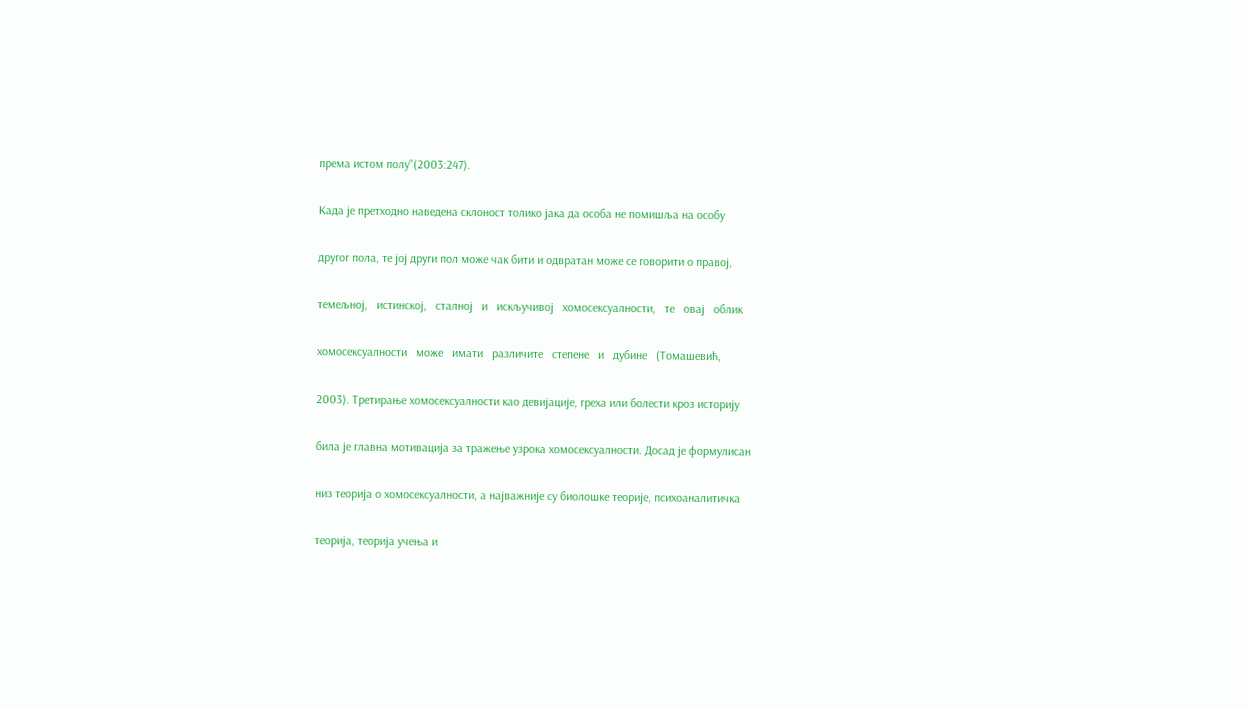према истом полу"(2003:247).

Када је претходно наведена склоност толико јака да особа не помишља на особу

другог пола, те јој други пол може чак бити и одвратан може се говорити о правој,

темељној,   истинској,   сталној   и   искључивој   хомосексуалности,   те   овај   облик

хомосексуалности   може   имати   различите   степене   и   дубине   (Томашевић,

2003). Третирање хомосексуалности као девијације, греха или болести кроз историју

била је главна мотивација за тражење узрока хомосексуалности. Досад је формулисан

низ теорија о хомосексуалности, а најважније су биолошке теорије, психоаналитичка

теорија, теорија учења и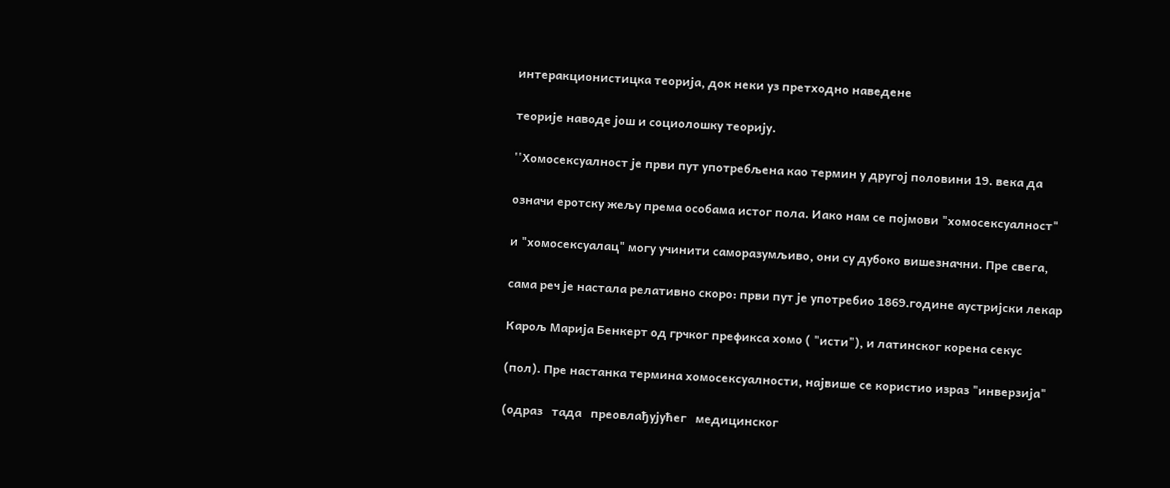интеракционистицка теорија, док неки уз претходно наведене

теорије наводе још и социолошку теорију.

''Хомосексуалност је први пут употребљена као термин у другој половини 19. века да

означи еротску жељу према особама истог пола. Иако нам се појмови "хомосексуалност"

и "хомосексуалац" могу учинити саморазумљиво, они су дубоко вишезначни. Пре свега,

сама реч је настала релативно скоро: први пут је употребио 1869.године аустријски лекар

Карољ Марија Бенкерт од грчког префикса хомо ( "исти"), и латинског корена секус

(пол). Пре настанка термина хомосексуалности, највише се користио израз "инверзија"

(одраз   тада   преовлађујућег   медицинског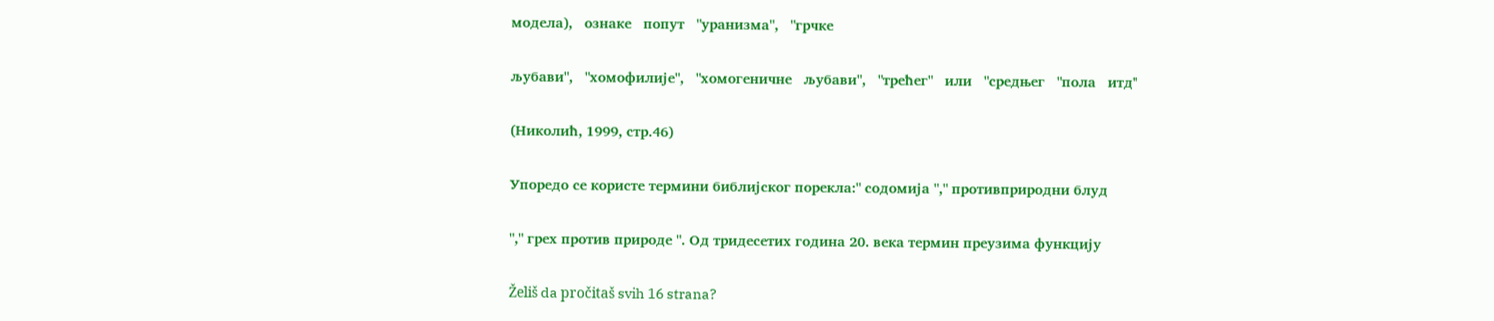модела),   ознаке   попут   "уранизма",   "грчке

љубави",   "хомофилије",   "хомогеничне   љубави",   "трећег"   или   "средњег   "пола   итд''

(Николић, 1999, стр.46)

Упоредо се користе термини библијског порекла:" содомија "," противприродни блуд

"," грех против природе ". Од тридесетих година 20. века термин преузима функцију

Želiš da pročitaš svih 16 strana?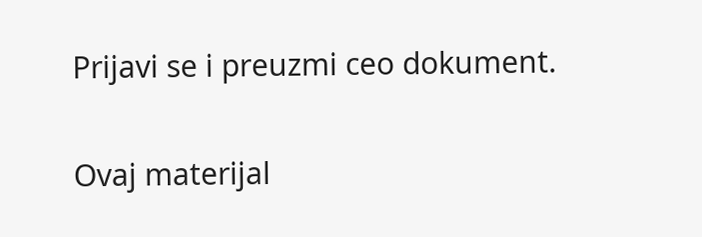Prijavi se i preuzmi ceo dokument.

Ovaj materijal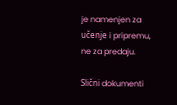je namenjen za učenje i pripremu, ne za predaju.

Slični dokumenti